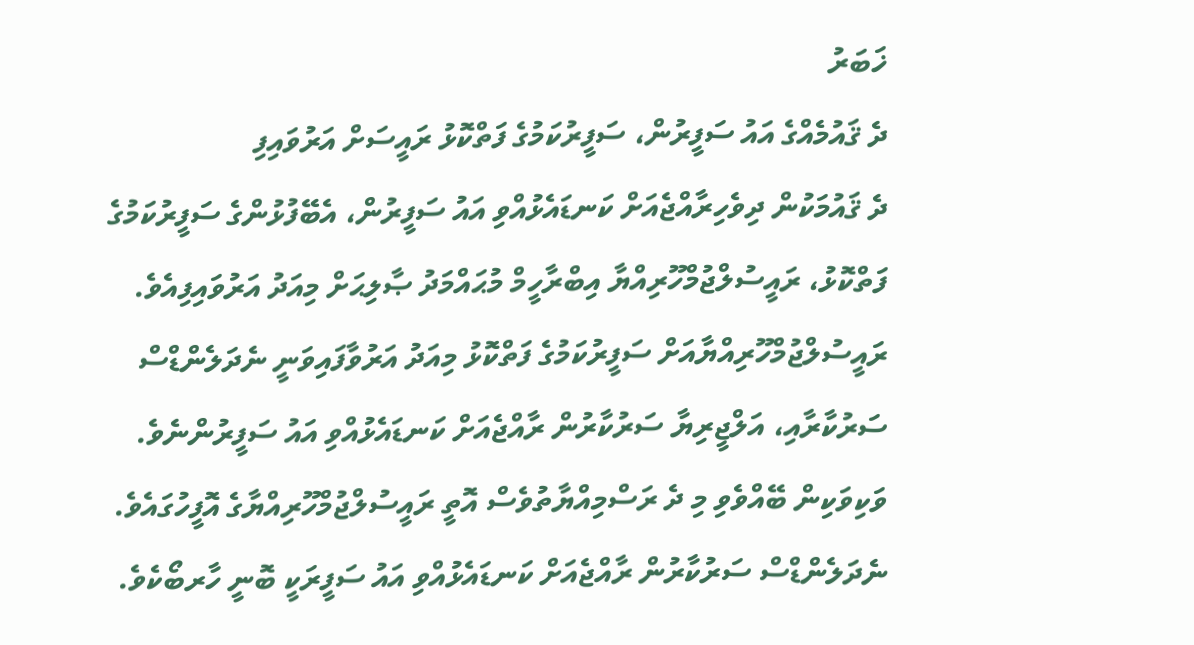ޚަބަރު
ދެ ޤައުމެއްގެ އައު ސަފީރުން، ސަފީރުކަމުގެ ފަތްކޮޅު ރައީސަށް އަރުވައިފި
ދެ ޤައުމަކުން ދިވެހިރާއްޖެއަށް ކަނޑައެޅުއްވި އައު ސަފީރުން، އެބޭފުޅުންގެ ސަފީރުކަމުގެ ފަތްކޮޅު، ރައީސުލްޖުމްހޫރިއްޔާ އިބްރާހީމް މުޙައްމަދު ޞާލިޙަށް މިއަދު އަރުވައިފިއެވެ.
ރައީސުލްޖުމްހޫރިއްޔާއަށް ސަފީރުކަމުގެ ފަތްކޮޅު މިއަދު އަރުވާފައިވަނީ ނެދަލެންޑްސް ސަރުކާރާއި، އަލްޖީރިޔާ ސަރުކާރުން ރާއްޖެއަށް ކަނޑައެޅުއްވި އައު ސަފީރުންނެވެ. ވަކިވަކިން ބޭއްވެވި މި ދެ ރަސްމިއްޔާތުވެސް އޮތީ ރައީސުލްޖުމްހޫރިއްޔާގެ އޮފީހުގައެވެ.
ނެދަލެންޑްސް ސަރުކާރުން ރާއްޖެއަށް ކަނޑައެޅުއްވި އައު ސަފީރަކީ ބޮނީ ހާރބޯކެވެ.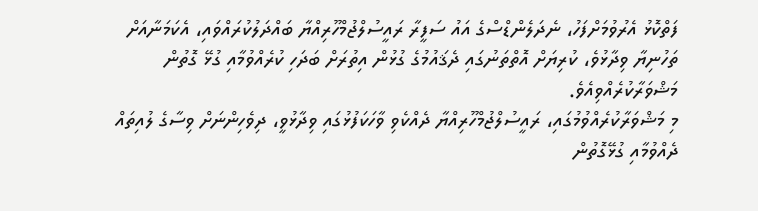ފަތްކޮޅު އެރުވުމަށްފަހު، ނެދަލެންޑްސްގެ އައު ސަފީރާ ރައީސުލްޖުމްހޫރިއްޔާ ބައްދަލުކުރައްވައި، އެކަމަނާއަށް ތަހުނިޔާ ވިދާޅުވެ، ކުރިޔަށް އޮތްތަނުގައި ދެޤައުމުގެ ގުޅުން އިތުރަށް ބަދަހި ކުރެއްވުމާއި ގުޅޭ ގޮތުން މަޝްވަރާކުރެއްވިއެވެ.
މި މަޝްވަރާކުރެއްވުމުގައި، ރައީސުލްޖުމްހޫރިއްޔާ ދެއްކެވި ވާހަކަފުޅުގައި ވިދާޅުވީ، ދިވެހިންނަށް ވިސާގެ ލުއިތައް ދެއްވުމާއި ގުޅޭގޮތުން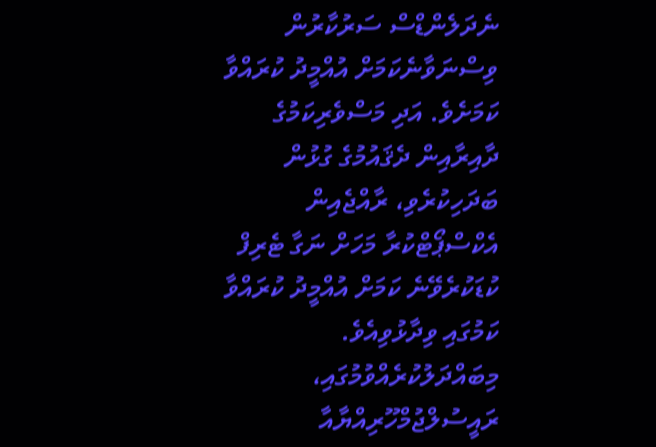ނެދަލެންޑްސް ސަރުކާރުން ވިސްނަވާނެކަމަށް އުއްމީދު ކުރައްވާ ކަމަށެވެ. އަދި މަސްވެރިކަމުގެ ދާއިރާއިން ދެޤައުމުގެ ގުޅުން ބަދަހިކުރެވި، ރާއްޖެއިން އެކްސްޕޯޓްކުރާ މަހަށް ނަގާ ޓެރިފް ކުޑަކުރެވޭނެ ކަމަށް އުއްމީދު ކުރައްވާ ކަމުގައި ވިދާޅުވިއެވެ.
މިބައްދަލުކުރެއްވުމުގައި، ރައީސުލްޖުމްހޫރިއްޔާއާ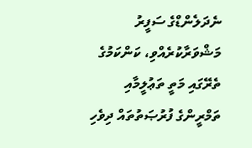ނެދަލެންޑްގެ ސަފީރު މަޝްވަރާކުރެއްވި، ކަންކަމުގެ ތެރޭގައި މަތީ ތަޢުލީމާއި ތަމްރީންގެ ފުރުޞަތުތައް ދިވެހި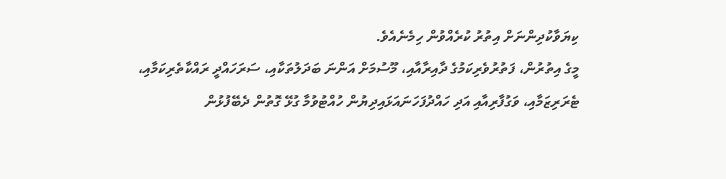ކިޔަވާކުދިންނަށް އިތުރު ކުރެއްވުން ހިމެނެއެވެ.
މީގެ އިތުރުން، ފަތުރުވެރިކަމުގެ ދާއިރާއާއި، މޫސުމަށް އަންނަ ބަދަލުތަކާއި، ސަރަހައްދީ ރައްކާތެރިކަމާއި، ޓެރަރިޒަމާއި، ވަގުފާރިއާއި އަދި ހައްދުފަހަނައަޅައިދިޔުން ހުއްޓުވުމާ ގުޅޭ ގޮތުން ދެބޭފުޅުން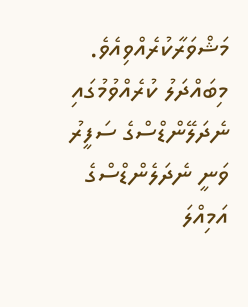މަޝްވަރާކުރެއްވިއެވެ. މިބައްދަލު ކުރެއްވުމުގައި ނެދަލޭންޑްސްގެ ސަފީރު ވަނީ ނެދަލެންޑްސްގެ އަމިއްލަ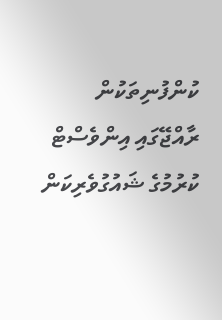ކުންފުނިތަކުން ރާއްޖޭގައި އިންވެސްޓް ކުރުމުގެ ޝައުގުވެރިކަން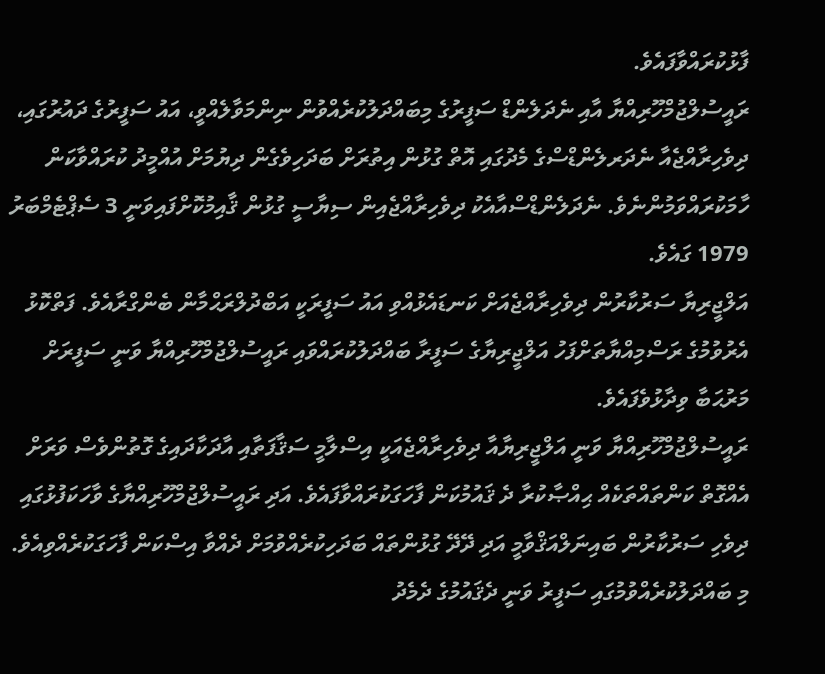ފާޅުކުރައްވާފައެވެ.
ރައީސުލްޖުމްހޫރިއްޔާ އާއި ނެދަލެންޑް ސަފީރުގެ މިބައްދަލުކުރެއްވުން ނިންމަވާލެއްވީ، އައު ސަފީރުގެ ދައުރުގައި، ދިވެހިރާއްޖެއާ ނެދަރލެންޑްސްގެ މެދުގައި އޮތް ގުޅުން އިތުރަށް ބަދަހިވެގެން ދިޔުމަށް އުއްމީދު ކުރައްވާކަން ހާމަކުރައްވަމުންނެވެ. ނެދަލެންޑްސްއާއެކު ދިވެހިރާއްޖެއިން ސިޔާސީ ގުޅުން ޤާއިމުކޮށްފައިވަނީ 3 ސެޕްޓެމްބަރު 1979 ގައެވެ.
އަލްޖީރިޔާ ސަރުކާރުން ދިވެހިރާއްޖެއަށް ކަނޑައެޅުއްވި އައު ސަފީރަކީ އަބްދުލްރަޙްމާން ބެންގްރާއެވެ. ފަތްކޮޅު އެރުވުމުގެ ރަސްމިއްޔާތަށްފަހު އަލްޖީރިޔާގެ ސަފީރާ ބައްދަލުކުރައްވައި ރައީސުލްޖުމްހޫރިއްޔާ ވަނީ ސަފީރަށް މަރުޙަބާ ވިދާޅުވެފައެވެ.
ރައީސުލްޖުމްހޫރިއްޔާ ވަނީ އަލްޖީރިޔާއާ ދިވެހިރާއްޖެއަކީ އިސްލާމީ ސަޤާފަތާއި އާދަކާދައިގެ ގޮތުންވެސް ވަރަށް އެއްގޮތް ކަންތައްތަކެއް ޙިއްޞާކުރާ ދެ ޤައުމުކަން ފާހަގަކުރައްވާފައެވެ. އަދި ރައީސުލްޖުމްހޫރިއްޔާގެ ވާހަކަފުޅުގައި ދިވެހި ސަރުކާރުން ބައިނަލްއަޤްވާމީ އަދި ދޭދޭ ގުޅުންތައް ބަދަހިކުރެއްވުމަށް ދެއްވާ އިސްކަން ފާހަގަކުރެއްވިއެވެ.
މި ބައްދަލުކުރެއްވުމުގައި ސަފީރު ވަނީ ދެޤައުމުގެ ދެމެދު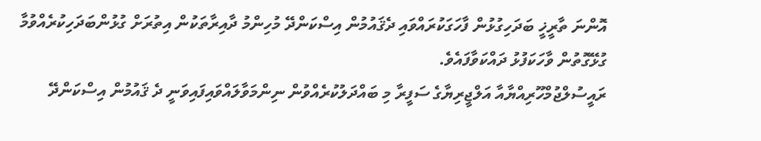އޮންނަ ތާރީޚީ ބަދަހިގުޅުން ފާހަގަކުރައްވައި ދެޤައުމުން އިސްކަންދޭ މުހިންމު ދާއިރާތަކުން އިތުރަށް ގުޅުންބަދަހިކުރެއްވުމާ ގުޅޭގޮތުން ވާހަކަފުޅު ދައްކަވާފައެވެ.
ރައީސުލްޖުމްހޫރިއްޔާއާ އަލްޖީރިޔާގެ ސަފީރާ މި ބައްދަލުކުރެއްވުން ނިންމަވާލައްވައިފައިވަނީ ދެ ޤައުމުން އިސްކަންދޭ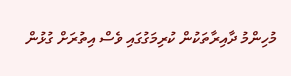މުހިންމު ދާއިރާތަކުން ކުރިމަގުގައި ވެސް އިތުރަށް ގުޅުން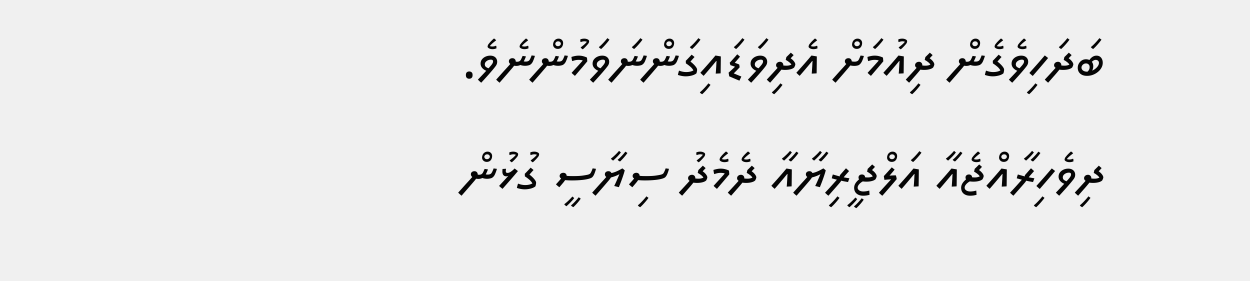ބަދަހިވެގެން ދިއުމަށް އެދިވަޑައިގަންނަވަމުންނެވެ.
ދިވެހިރާއްޖެއާ އަލްޖީރިޔާއާ ދެމެދު ސިޔާސީ ގުޅުން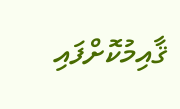ޤާއިމުކޮށްފައި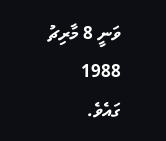ވަނީ 8 މާރިޗު 1988 ގައެވެ.